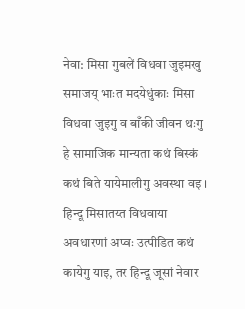नेवा: मिसा गुबलें विधवा जुइमखु
समाजय् भाःत मदयेधुंकाः मिसा विधवा जुइगु व बाँकी जीवन थःगु हे सामाजिक मान्यता कथं बिस्कं कथं बिते यायेमालीगु अवस्था वइ । हिन्दू मिसातय्त विधवाया अवधारणां अप्वः उत्पीडित कथं कायेगु याइ, तर हिन्दू जूसां नेवार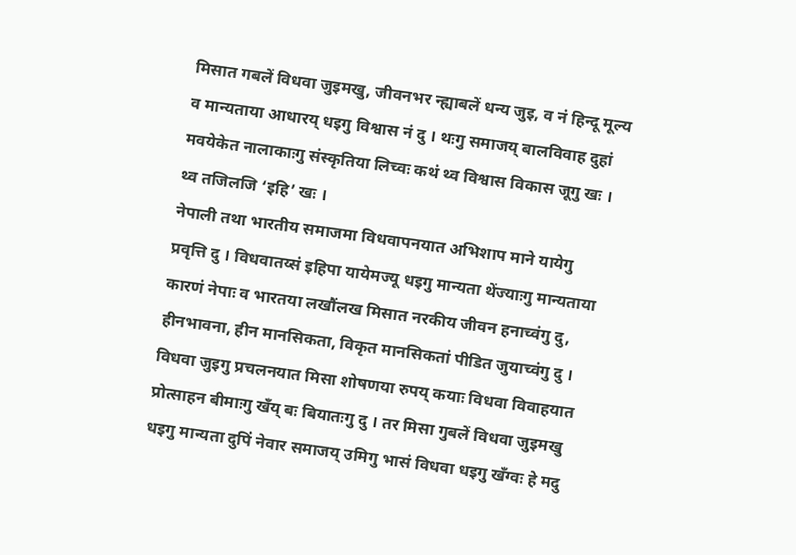मिसात गबलें विधवा जुइमखु, जीवनभर न्ह्याबलें धन्य जुइ, व नं हिन्दू मूल्य व मान्यताया आधारय् धइगु विश्वास नं दु । थःगु समाजय् बालविवाह दुहां मवयेकेत नालाकाःगु संस्कृतिया लिच्वः कथं थ्व विश्वास विकास जूगु खः । थ्व तजिलजि ‘इहि’ खः ।
नेपाली तथा भारतीय समाजमा विधवापनयात अभिशाप माने यायेगु प्रवृत्ति दु । विधवातय्सं इहिपा यायेमज्यू धइगु मान्यता थेंज्याःगु मान्यताया कारणं नेपाः व भारतया लखौंलख मिसात नरकीय जीवन हनाच्वंगु दु, हीनभावना, हीन मानसिकता, विकृत मानसिकतां पीडित जुयाच्वंगु दु । विधवा जुइगु प्रचलनयात मिसा शोषणया रुपय् कयाः विधवा विवाहयात प्रोत्साहन बीमाःगु खँय् बः बियातःगु दु । तर मिसा गुबलें विधवा जुइमखु धइगु मान्यता दुपिं नेवार समाजय् उमिगु भासं विधवा धइगु खँग्वः हे मदु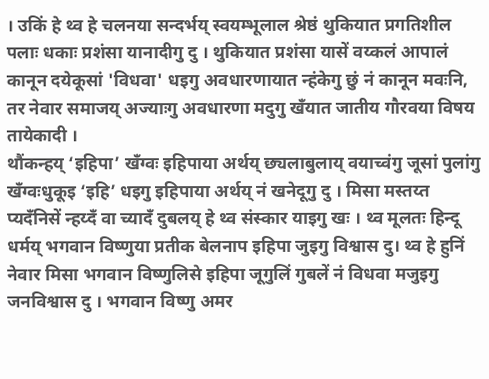। उकिं हे थ्व हे चलनया सन्दर्भय् स्वयम्भूलाल श्रेष्ठं थुकियात प्रगतिशील पलाः धकाः प्रशंसा यानादीगु दु । थुकियात प्रशंसा यासें वय्कलं आपालं कानून दयेकूसां 'विधवा' धइगु अवधारणायात न्हंकेगु छुं नं कानून मवःनि, तर नेवार समाजय् अज्याःगु अवधारणा मदुगु खँयात जातीय गौरवया विषय तायेकादी ।
थौंकन्हय् ‘इहिपा’ खँग्वः इहिपाया अर्थय् छ्यलाबुलाय् वयाच्वंगु जूसां पुलांगु खँग्वःधुकूइ ‘इहि’ धइगु इहिपाया अर्थय् नं खनेदूगु दु । मिसा मस्तय्त प्यदँनिसें न्हय्दँ वा च्यादँ दुबलय् हे थ्व संस्कार याइगु खः । थ्व मूलतः हिन्दू धर्मय् भगवान विष्णुया प्रतीक बेलनाप इहिपा जुइगु विश्वास दु। थ्व हे हुनिं नेवार मिसा भगवान विष्णुलिसे इहिपा जूगुलिं गुबलें नं विधवा मजुइगु जनविश्वास दु । भगवान विष्णु अमर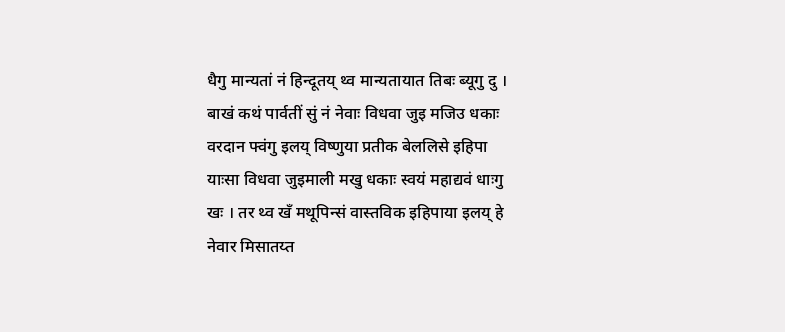धैगु मान्यतां नं हिन्दूतय् थ्व मान्यतायात तिबः ब्यूगु दु । बाखं कथं पार्वतीं सुं नं नेवाः विधवा जुइ मजिउ धकाः वरदान फ्वंगु इलय् विष्णुया प्रतीक बेललिसे इहिपा याःसा विधवा जुइमाली मखु धकाः स्वयं महाद्यवं धाःगु खः । तर थ्व खँ मथूपिन्सं वास्तविक इहिपाया इलय् हे नेवार मिसातय्त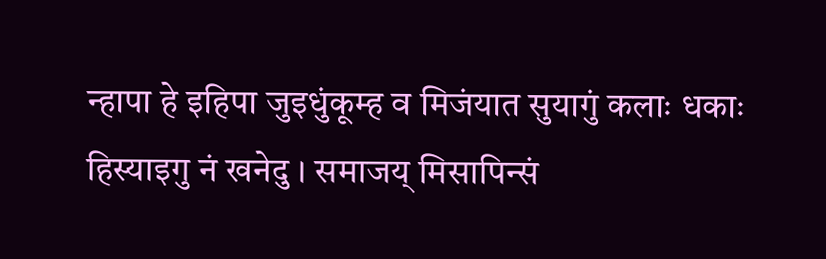न्हापा हे इहिपा जुइधुंकूम्ह व मिजंयात सुयागुं कलाः धकाः हिस्याइगु नं खनेदु । समाजय् मिसापिन्सं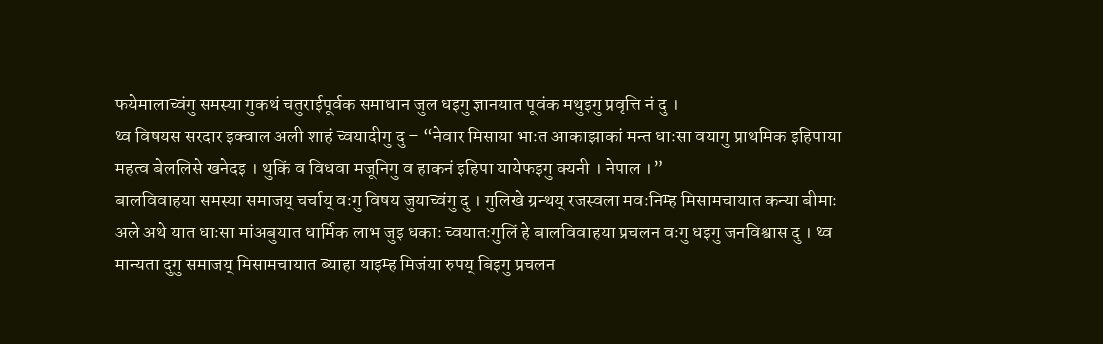फयेमालाच्वंगु समस्या गुकथं चतुराईपूर्वक समाधान जुल धइगु ज्ञानयात पूवंक मथुइगु प्रवृत्ति नं दु ।
थ्व विषयस सरदार इक्वाल अली शाहं च्वयादीगु दु – “नेवार मिसाया भाःत आकाझाकां मन्त धाःसा वयागु प्राथमिक इहिपाया महत्व बेललिसे खनेदइ । थुकिं व विधवा मजूनिगु व हाकनं इहिपा यायेफइगु क्यनी । नेपाल ।”
बालविवाहया समस्या समाजय् चर्चाय् वःगु विषय जुयाच्वंगु दु । गुलिखे ग्रन्थय् रजस्वला मवःनिम्ह मिसामचायात कन्या बीमाः अले अथे यात धाःसा मांअबुयात धार्मिक लाभ जुइ धकाः च्वयातःगुलिं हे बालविवाहया प्रचलन वःगु धइगु जनविश्वास दु । थ्व मान्यता दुगु समाजय् मिसामचायात ब्याहा याइम्ह मिजंया रुपय् बिइगु प्रचलन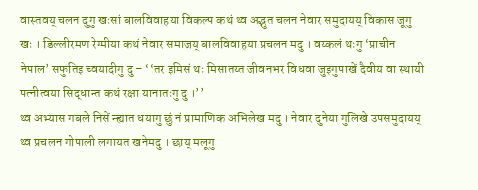वास्तवय् चलन दुगु खःसां बालविवाहया विकल्प कथं थ्व अद्भुत चलन नेवार समुदायय् विकास जूगु खः । डिल्लीरमण रेग्मीया कथं नेवार समाजय् बालविवाहया प्रचलन मदु । वय्कलं थःगु ‘प्राचीन नेपाल’ सफुतिइ च्वयादीगु दु – ‘‘तर इमिसं थः मिसातय्त जीवनभर विधवा जुइगुपाखें दैवीय वा स्थायी पत्नीत्वया सिद्धान्त कथं रक्षा यानातःगु दु ।’’
थ्व अभ्यास गबले निसें न्ह्यात धयागु छुं नं प्रामाणिक अभिलेख मदु । नेवार दुनेया गुलिखे उपसमुदायय् थ्व प्रचलन गोपाली लगायत खनेमदु । छाय् मलूगु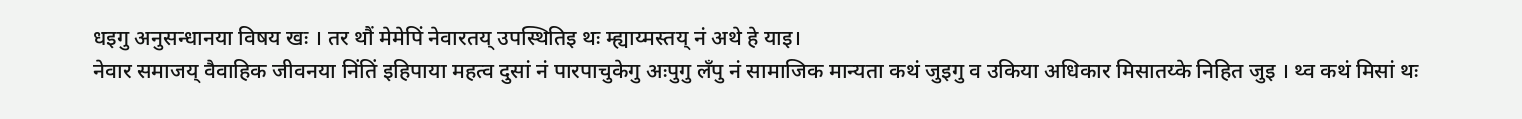धइगु अनुसन्धानया विषय खः । तर थौं मेमेपिं नेवारतय् उपस्थितिइ थः म्ह्याय्मस्तय् नं अथे हे याइ।
नेवार समाजय् वैवाहिक जीवनया निंतिं इहिपाया महत्व दुसां नं पारपाचुकेगु अःपुगु लँपु नं सामाजिक मान्यता कथं जुइगु व उकिया अधिकार मिसातय्के निहित जुइ । थ्व कथं मिसां थः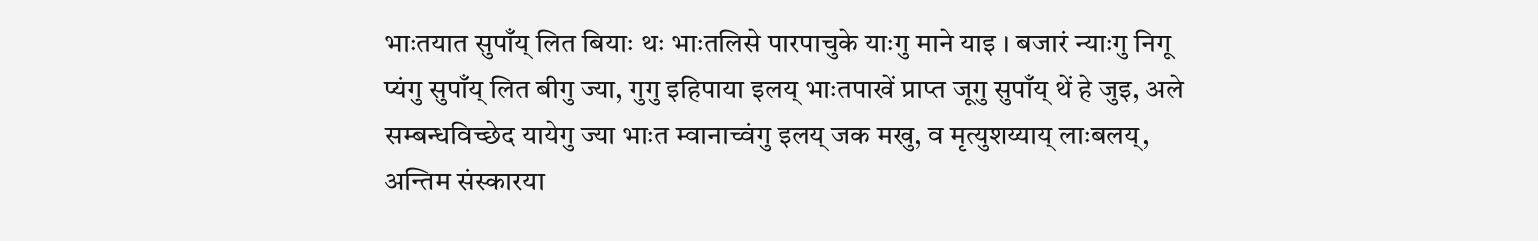भाःतयात सुपाँय् लित बियाः थः भाःतलिसे पारपाचुके याःगु माने याइ । बजारं न्याःगु निगू प्यंगु सुपाँय् लित बीगु ज्या, गुगु इहिपाया इलय् भाःतपाखें प्राप्त जूगु सुपाँय् थें हे जुइ, अले सम्बन्धविच्छेद यायेगु ज्या भाःत म्वानाच्वंगु इलय् जक मखु, व मृत्युशय्याय् लाःबलय्, अन्तिम संस्कारया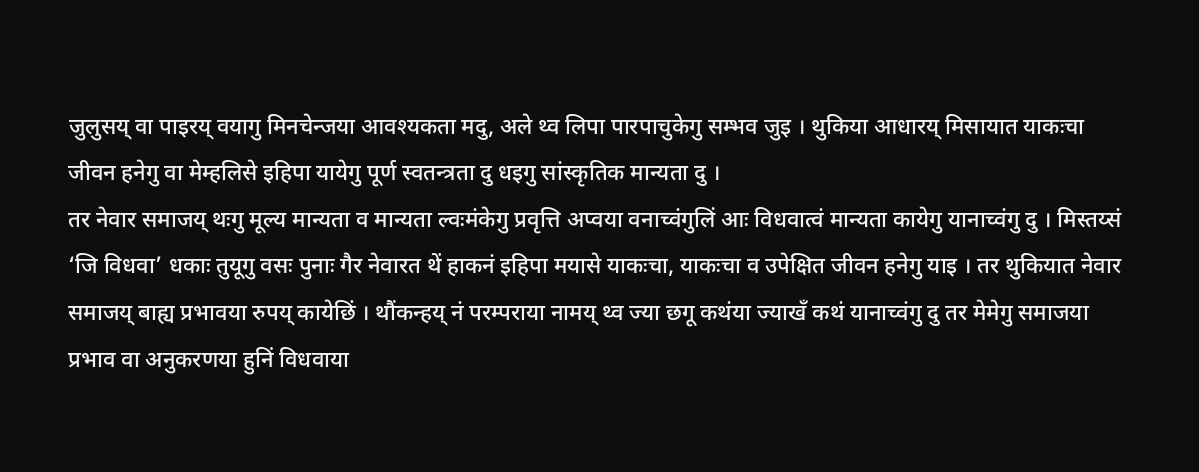जुलुसय् वा पाइरय् वयागु मिनचेन्जया आवश्यकता मदु, अले थ्व लिपा पारपाचुकेगु सम्भव जुइ । थुकिया आधारय् मिसायात याकःचा जीवन हनेगु वा मेम्हलिसे इहिपा यायेगु पूर्ण स्वतन्त्रता दु धइगु सांस्कृतिक मान्यता दु ।
तर नेवार समाजय् थःगु मूल्य मान्यता व मान्यता ल्वःमंकेगु प्रवृत्ति अप्वया वनाच्वंगुलिं आः विधवात्वं मान्यता कायेगु यानाच्वंगु दु । मिस्तय्सं ‘जि विधवा’ धकाः तुयूगु वसः पुनाः गैर नेवारत थें हाकनं इहिपा मयासे याकःचा, याकःचा व उपेक्षित जीवन हनेगु याइ । तर थुकियात नेवार समाजय् बाह्य प्रभावया रुपय् कायेछिं । थौंकन्हय् नं परम्पराया नामय् थ्व ज्या छगू कथंया ज्याखँ कथं यानाच्वंगु दु तर मेमेगु समाजया प्रभाव वा अनुकरणया हुनिं विधवाया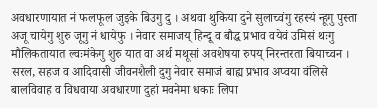अवधारणायात नं फलफूल जुइके बिउगु दु । अथवा थुकिया दुने सुलाच्वंगु रहस्यं न्हूगु पुस्ता अजू चायेगु शुरु जूगु नं धायेफु । नेवार समाजय् हिन्दू व बौद्ध प्रभाव वयेवं उमिसं थःगु मौलिकतायात ल्वःमंकेगु शुरु यात वा अर्थ मथूसां अवशेषया रुपय् निरन्तरता बियाच्वन । सरल, सहज व आदिवासी जीवनशैली दुगु नेवार समाजं बाह्य प्रभाव अप्वया वंलिसे बालविवाह व विधवाया अवधारणा दुहां मवनेमा धकाः लिपा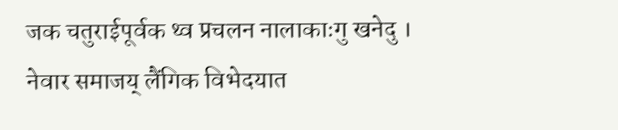जक चतुराईपूर्वक थ्व प्रचलन नालाकाःगु खनेदु ।
नेवार समाजय् लैंगिक विभेदयात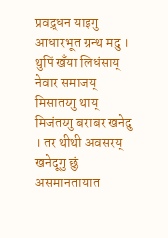प्रवद्र्धन याइगु आधारभूत ग्रन्थ मदु । थुपिं खँया लिधंसाय् नेवार समाजय् मिसातय्गु थाय् मिजंतय्गु बराबर खनेदु । तर थीथी अवसरय् खनेदूगु छुं असमानतायात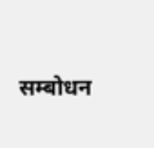सम्बोधन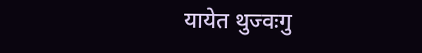यायेत थुज्वःगु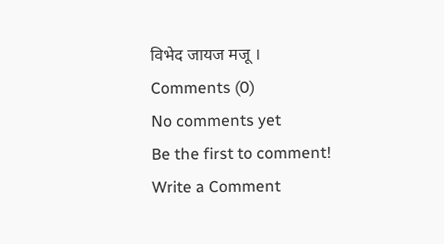विभेद जायज मजू ।
Comments (0)
No comments yet
Be the first to comment!
Write a Comment